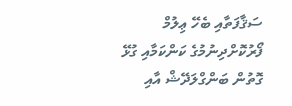ސަޤާފަތާއި ބެހޭ ޢިލުމް ފޯރުކޮށްދިނުމުގެ ކަންކަމާއި ގުޅޭ ގޮތުން ބަންގްލަދޭޝް އާއި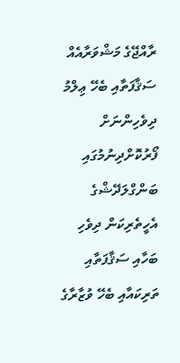ރާއްޖޭގެ މަޝްވަރާއެއް
ސަޤާފަތާއި ބެހޭ ޢިލްމު ދިވެހިންނަށް ފޯރުކޮށްދިނުމުގައި ބަންގްލަދޭޝްގެ އެހީތެރިކަން ދިވެހި ބަހާއި ސަޤާފަތާއި ތަރިކައާއި ބެހޭ ވުޒާރާގެ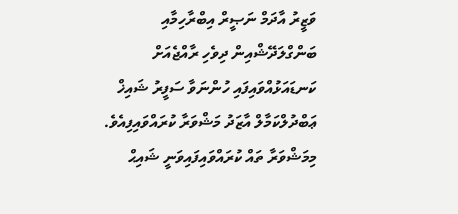ވަޒީރު އާދަމް ނަޞީރް އިބްރާހިމާއި ބަންގްލަދޭޝްއިން ދިވެހި ރާއްޖެއަށް ކަނޑައަޅުއްވައިފައި ހުންނަވާ ސަފީރު ޝައިޚް ޢަބްދުލްކަމާލް އާޒަދު މަޝްވަރާ ކުރައްވައިފިއެވެ.
މިމަޝްވަރާ ތައް ކުރައްވައިފައިވަނީ ޝައިޙް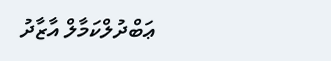ޢަބްދުލްކަމާލް އާޒާދު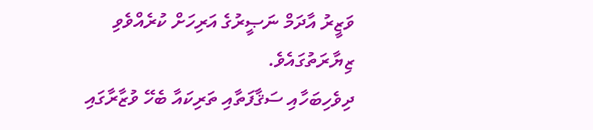ވަޒީރު އާދަމް ނަޞީރުގެ އަރިހަށް ކުރެއްވެވި ޒިޔާރަތުގައެވެ.
ދިވެހިބަހާއި ސަޤާފަތާއި ތަރިކައާ ބެހޭ ވުޒާރާގައި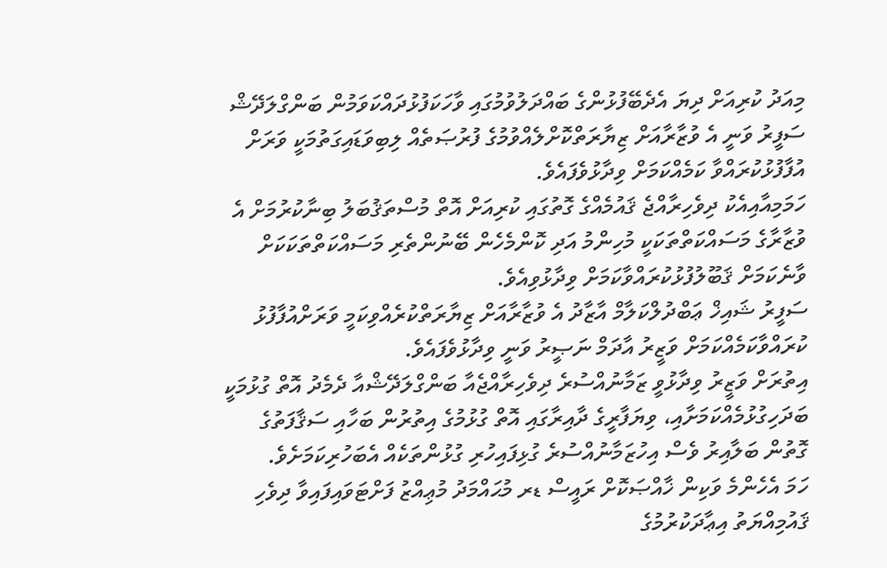މިއަދު ކުރިއަށް ދިޔަ އެދެބޭފުޅުންގެ ބައްދަލުވުމުގައި ވާހަކަފުޅުދައްކަވަމުން ބަންގްލަދޭޝް ސަފީރު ވަނީ އެ ވުޒާރާއަށް ޒިޔާރަތްކޮށްލެއްވުމުގެ ފުރުޞަތެއް ލިބިވަޑައިގަތުމަކީ ވަރަށް އުފާފުޅުކުރައްވާ ކަމެއްކަމަށް ވިދާޅުވެފައެވެ.
ހަމަމިއާއިއެކު ދިވެހިރާއްޖެ ޤައުމެއްގެ ގޮތުގައި ކުރިއަށް އޮތް މުސްތަޤުބަލު ބިނާކުރުމަށް އެ ވުޒާރާގެ މަސައްކަތްތަކަކީ މުހިންމު އަދި ކޮންމެހެން ބޭނުންތެރި މަސައްކަތްތަކަކަށް ވާނެކަމަށް ޤަބޫލުފުޅުކުރައްވާކަމަށް ވިދާޅުވިއެވެ.
ސަފީރު ޝައިޚް ޢަބްދުލްކަލާމް އާޒާދު އެ ވުޒާރާއަށް ޒިޔާރަތްކުރެއްވިކަމީ ވަރަށްއުފާފުޅު ކުރައްވާކަމެއްކަމަށް ވަޒީރު އާދަމް ނަޞީރު ވަނީ ވިދާޅުވެފައެވެ.
އިތުރަށް ވަޒީރު ވިދާޅުވީ ޒަމާނުއްސުރެ ދިވެހިރާއްޖެއާ ބަންގްލަދޭޝްއާ ދެމެދު އޮތް ގުޅުމަކީ ބަދަހިގުޅުމެއްކަމަށާއި، ވިޔަފާރީގެ ދާއިރާގައި އޮތް ގުޅުމުގެ އިތުރުން ބަހާއި ސަޤާފަތުގެ ގޮތުން ބަލާއިރު ވެސް އިހުޒަމާނުއްސުރެ ގުޅިފައިހުރި ގުޅުންތަކެއް އެބަހުރިކަމަށެވެ.
ހަމަ އެހެންމެ ވަކިން ޚާއްޞަކޮށް ރައީސް ޑރ މުޙައްމަދު މުޢިއްޒު ފަށްޓަވައިފައިވާ ދިވެހި ޤައުމިއްޔަތު އިޢާދަކުރުމުގެ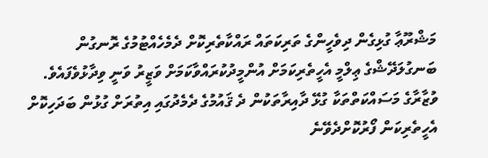މަޝްރޫޢާ ގުޅިގެން ދިވެހީންގެ ތަރިކަތައް ރައްކާތެރިކޮށް ދެމެހެއްޓުމުގެ ރޮނގުން ބަނގުލަދޭޝްގެ ޢިލްމީ އެހީތެރިކަމަށް އުންމީދުކުރައްވާކަމަށް ވަޒީރު ވަނީ ވިދާޅުވެފައެވެ.
ވުޒާރާގެ މަސައްކަތްތަކާ ގުޅޭ ދާއިރާތަކުން ދެ ޤައުމުގެ ދެމެދުގައި އިތުރަށް ގުޅުން ބަދަހިކޮށް އެހީތެރިކަން ފޯރުކޮށްދެވޭނެ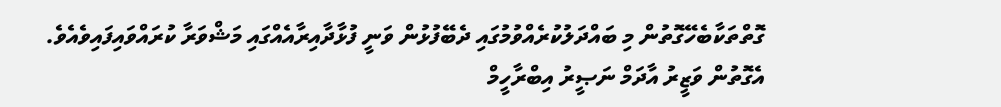ގޮތްތަކާބެހޭގޮތުން މި ބައްދަލުކުރެއްވުމުގައި ދެބޭފުޅުން ވަނީ ފުޅާދާއިރާއެއްގައި މަޝްވަރާ ކުރައްވައިފައިވެއެވެ.
އެގޮތުން ވަޒީރު އާދަމް ނަޞީރު އިބްރާހީމް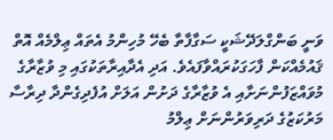ވަނީ ބަންގްލަދޭޝަކީ ސަގާފާތާ ބެހޭ މުހިންމު އެތައް ޢިލްމެއް އޮތް ޤައުމެއްކަން ފާހަގަކުރައްވާފައެވެ. އަދި އެދާއިރާތަކުގައި މި ވުޒާރާގެ މުވައްޒަފުންނަށާއި އެ ވުޒާރާގެ ދަށުން އަލަށް އުފެދިގެންދާ ދިރާސާ މަރުކަޒުގެ ދަރިވަރުންނަށް ޢިލްމު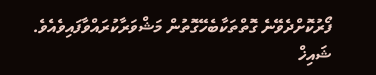ފޯރުކޮށްދެވޭނެ ގޮތްތަކާބެހޭގޮތުން މަޝްވަރާކުރައްވާފައިވެއެވެ.
ޝައިޚް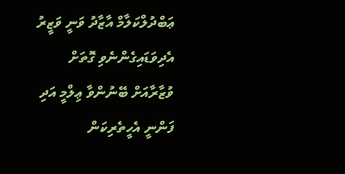ޢަބްދުލްކަލާމް އާޒާދު ވަނީ ވަޒީރު އެދިވަޑައިގެންނެވި ގޮތަށް ވުޒާރާއަށް ބޭނުންވާ ޢިލްމީ އަދި ފަންނީ އެހީތެރިކަން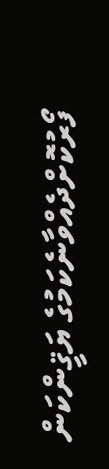ފޯރުކޮށްދެއްވާނެކަމުގެ ޔަޤީންކަން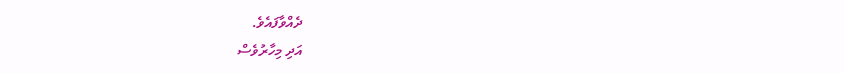ދެއްވާފައެވެ.
އަދި މިހާރުވެސް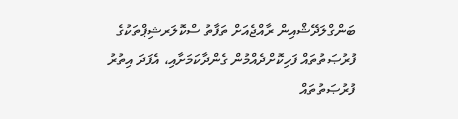ބަންގްލަދޭޝްއިން ރާއްޖެއަށް ތަފާތު ސްކޮލަރޝިޕްތަކުގެ ފުރުޞަތުތައް ފަހިކޮށްދެއްމުން ގެންދާކަމަށާއި، އެފަދަ އިތުރު ފުރުޞަތުތައް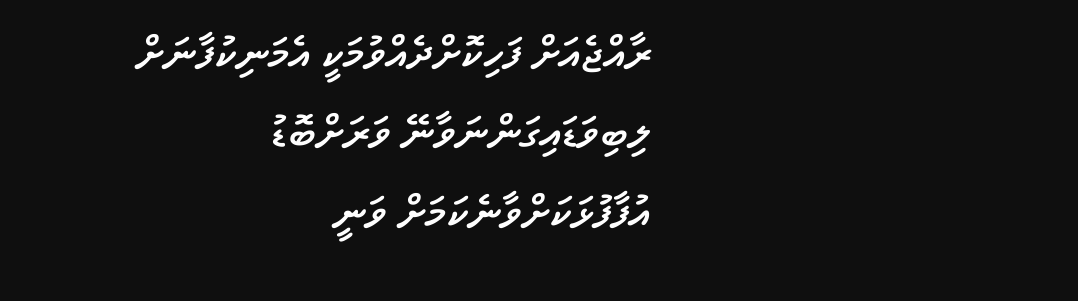ރާއްޖެއަށް ފަހިކޮށްދެއްވުމަކީ އެމަނިކުފާނަށް ލިބިވަޑައިގަންނަވާނޭ ވަރަށްބޮޑު އުފާފުޅަކަށްވާނެކަމަށް ވަނީ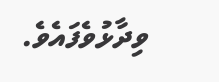ވިދާޅުވެފައެވެ.